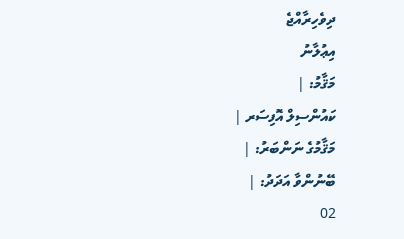ދިވެހިރާއްޖެ
އިޢުލާނު
މަޤާމު: |
ކައުންސިލް އޮފިސަރ |
މަޤާމުގެ ނަންބަރު: |
ބޭނުންވާ އަދަދު: |
02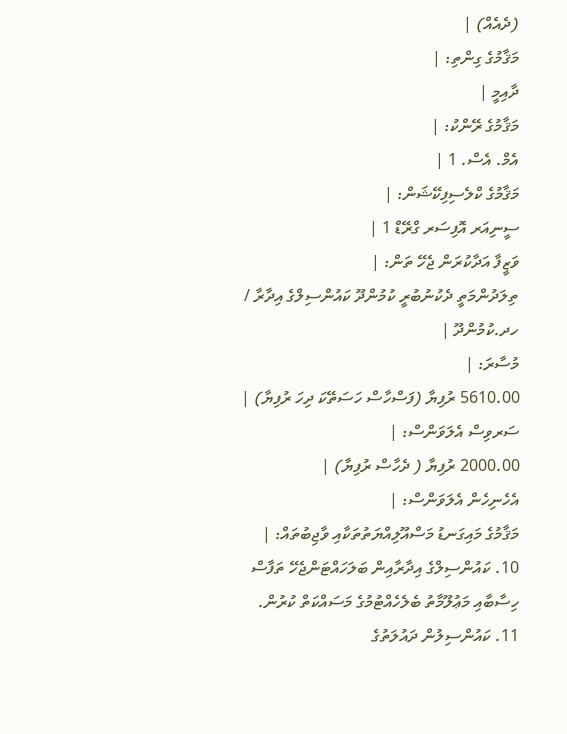(ދެއެއް) |
މަޤާމުގެ ގިންތި: |
ދާއިމީ |
މަޤާމުގެ ރޭންކު: |
އެމް. އެސް. 1 |
މަޤާމުގެ ކްލެސިފިކޭޝަން: |
ސީނިއަރ އޮފިސަރ ގްރޭޑް 1 |
ވަޒީފާ އަދާކުރަން ޖެހޭ ތަން: |
ތިލަދުންމަތީ ދެކުނުބުރީ ކުމުންދޫ ކައުންސިލްގެ އިދާރާ / ހދ.ކުމުންދޫ |
މުސާރަ: |
5610.00 ރުފިޔާ (ފަސްހާސް ހަސަތޭކަ ދިހަ ރުފިޔާ) |
ސަރވިސް އެލަވަންސް: |
2000.00 ރުފިޔާ ( ދެހާސް ރުފިޔާ) |
އެހެނިހެން އެލަވަންސް: |
މަޤާމުގެ މައިގަނޑު މަސްއޫލިއްޔަތުތަކާއި ވާޖިބުތައް: |
10. ކައުންސިލްގެ އިދާރާއިން ބަލަހައްޓަންޖެހޭ ތަފާސް ހިސާބާއި މަޢުލޫމާތު ބެލެހެއްޓުމުގެ މަސައްކަތް ކުރުން. 11. ކައުންސިލުން ދައުލަތުގެ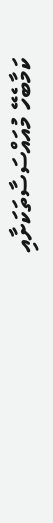ކަމާބެހޭ މުއައްސަސާތަކަށާއި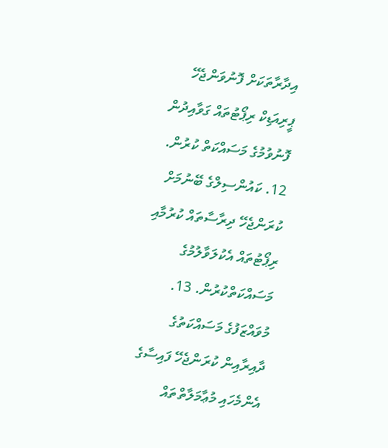އިދާރާތަކަށް ފޮނުވަންޖެހޭ ޕީރިއަޑިކް ރިޕޯޓުތައް ގަވާއިދުން ފޮނުވުމުގެ މަސައްކަތް ކުރުން. 12. ކައުންސިލްގެ ބޭނުމަށް ކުރަންޖެހޭ ދިރާސާތައް ކުރުމާއި ރިޕޯޓުތައް އެކުލަވާލުމުގެ މަސައްކަތްކުރުން. 13. މުވައްޒަފުގެ މަސައްކަތުގެ ދާއިރާއިން ކުރަންޖެހޭ ފައިސާގެ އެންމެހައި މުޢާމަލާތްތައް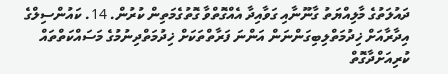ދައުލަތުގެ މާލިއްޔަތު ގާނޫނާއި ގަވާއިދާ އެއްގޮތްވާ ގޮތުގެމަތިން ކުރުން. 14. ކައުންސިލްގެ އިދާރާއަށް ޚިދުމަތްލިބިގަންނަން އަންނަ ފަރާތްތަކަށް ޚިދުމަތްދިނުމުގެ މަސައްކަތްތައް ކުރިއަށްދާގޮތް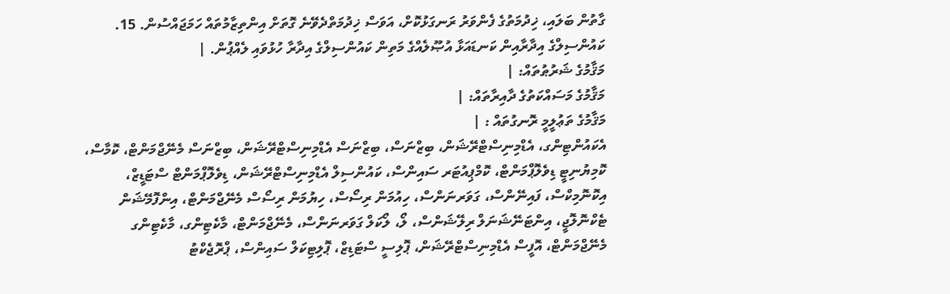ގާތުން ބަލައި، ޚިދުމަތުގެ ފެންވަރު ރަނގަޅުކޮށް، އަވަސް ޚިދުމަތްދެވޭނެ ގޮތަށް އިންތިޒާމުތައް ހަމަޖައްސުން. 15. ކައުންސިލްގެ އިދާރާއިން ކަނޑައަޅާ އުޞޫލެއްގެ މަތިން ކައުންސިލްގެ އިދާރާ ހުޅުވައި ލެއްޕުން. |
މަޤާމުގެ ޝަރުޠުތައް: |
މަޤާމުގެ މަސައްކަތުގެ ދާއިރާތައް: |
މަޤާމުގެ ތަޢުލީމީ ރޮނގުތައް : |
އެކައުންޓިންގ، އެޑްމިނިސްޓްރޭޝަން، ބިޒްނަސް، ބިޒްނަސް އެޑްމިނިސްޓްރޭޝަން، ބިޒްނަސް މެނޭޖްމަންޓް، ކޮމާސް، ކޮމިޔުނިޓީ ޑިވެލޮޕްމަންޓް، ކޮމްޕިއުޓަރ ސައިންސް، ކައުންސިލް އެޑްމިނިސްޓްރޭޝަން، ޑިވެލޮޕްމަންޓް ސްޓަޑީޒް، އިކޮނޮމިކްސް، ފައިނޭންސް، ގަވަރނަންސް، ހިއުމަން ރިސޯސް، ހިޔުމަން ރިސޯސް މެނޭޖްމަންޓް، އިންފޮމޭޝަން ޓެކްނޮލޮޖީ، އިންޓަނޭޝަނަލް ރިލޭޝަންސް، ލޯ، ލޯކަލް ގަވަރނަންސް، މެނޭޖްމަންޓް، މާކެޓިންގ، މާކެޓިންގ މެނޭޖްމަންޓް، އޮފީސް އެޑްމިނިސްޓްރޭޝަން، ޕޮލިސީ ސްޓަޑިޒް، ޕޮލިޓިކަލް ސައިންސް، ޕްރޮޖެކްޓު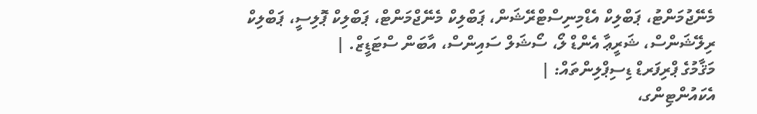މެނޭޖުމަންޓު، ޕަބްލިކް އެޑްމިނިސްޓްރޭޝަން، ޕަބްލިކް މެނޭޖްމަންޓް، ޕަބްލިކް ޕޮލިސީ، ޕަބްލިކް ރިލޭޝަންސް، ޝަރީޢާ އެންޑް ލޯ، ސޯޝަލް ސައިންސް، އާބަން ސްޓަޑީޒް. |
މަޤާމުގެ ޕްރިފަރޑް ޑިސިޕްލިންތައް: |
އެކައުންޓިންގ،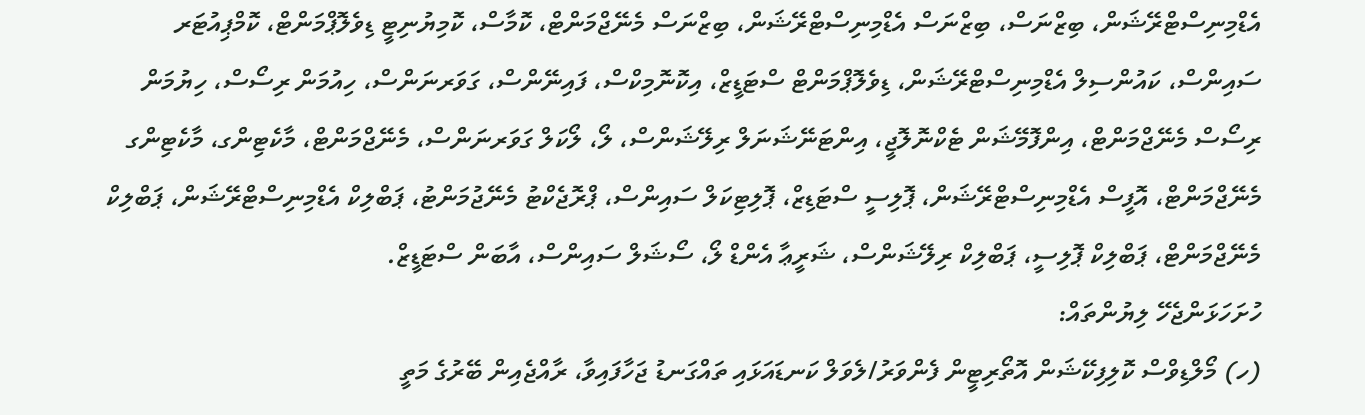އެޑްމިނިސްޓްރޭޝަން، ބިޒްނަސް، ބިޒްނަސް އެޑްމިނިސްޓްރޭޝަން، ބިޒްނަސް މެނޭޖްމަންޓް، ކޮމާސް، ކޮމިޔުނިޓީ ޑިވެލޮޕްމަންޓް، ކޮމްޕިއުޓަރ ސައިންސް، ކައުންސިލް އެޑްމިނިސްޓްރޭޝަން، ޑިވެލޮޕްމަންޓް ސްޓަޑީޒް، އިކޮނޮމިކްސް، ފައިނޭންސް، ގަވަރނަންސް، ހިއުމަން ރިސޯސް، ހިޔުމަން ރިސޯސް މެނޭޖްމަންޓް، އިންފޮމޭޝަން ޓެކްނޮލޮޖީ، އިންޓަނޭޝަނަލް ރިލޭޝަންސް، ލޯ، ލޯކަލް ގަވަރނަންސް، މެނޭޖްމަންޓް، މާކެޓިންގ، މާކެޓިންގ މެނޭޖްމަންޓް، އޮފީސް އެޑްމިނިސްޓްރޭޝަން، ޕޮލިސީ ސްޓަޑިޒް، ޕޮލިޓިކަލް ސައިންސް، ޕްރޮޖެކްޓު މެނޭޖުމަންޓު، ޕަބްލިކް އެޑްމިނިސްޓްރޭޝަން، ޕަބްލިކް މެނޭޖްމަންޓް، ޕަބްލިކް ޕޮލިސީ، ޕަބްލިކް ރިލޭޝަންސް، ޝަރީޢާ އެންޑް ލޯ، ސޯޝަލް ސައިންސް، އާބަން ސްޓަޑީޒް.
ހުށަހަޅަންޖެހޭ ލިޔުންތައް:
(ހ) މޯލްޑިވްސް ކޮލިފިކޭޝަން އޮތޯރިޓީން ފެންވަރު/ލެވަލް ކަނޑައަޅައި ތައްގަނޑު ޖަހާފައިވާ، ރާއްޖެއިން ބޭރުގެ މަތީ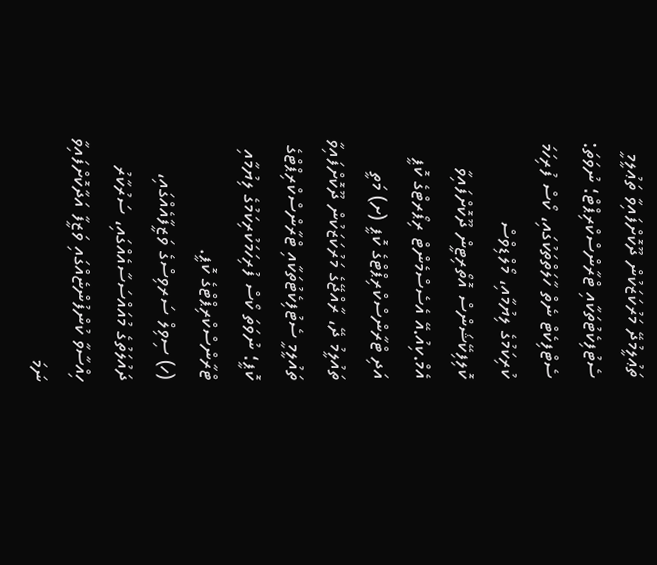ތަޢުލީމުދޭ މަރުކަޒަކުން ދޫކޮށްފައިވާ ތަޢުލީމީ ސެޓުފިކެޓުތަކާއި ޓްރާންސްކްރިޕްޓް؛ ނުވަތަ: ސެޓްފިކެޓް ނެތް ހާލަތްތަކުގައި، ކޯސް ފުރިހަމަ ކުރިކަމުގެ ލިޔުމާއި، މޯލްޑިވްސް ކޮލިފިކޭޝަންސް އޮތޯރިޓީން ދޫކޮށްފައިވާ އެމް.ކިއު.އޭ އެސެސްމެންޓް ރިޕޯރޓްގެ ކޮޕީ އަދި ޓްރާންސްކްރިޕްޓްގެ ކޮޕީ (ށ) މަތީ ތައުލީމު ދޭ، ރާއްޖޭގެ މަރުކަޒަކުން ދޫކޮށްފައިވާ ތައުލީމީ ސެޓުފިކެޓުތަކާއި ޓްރާންސްކްރިޕްޓްގެ ކޮޕީ؛ ނުވަތަ ކޯސް ފުރިހަމަކުރިކަމުގެ ލިޔުމާއި ޓްރާންސްކްރިޕްޓްގެ ކޮޕީ.
(ހ) ސިވިލް ސަރވިސްގެ ވަޒީފާއެއްގައި، ދައުލަތުގެ މުއައްސަސާއެއްގައި، ސަރުކާރު ހިއްސާވާ ކުންފުންޏެއްގައި ވަޒީފާ އަދާކޮށްފައިވާ ނަމަ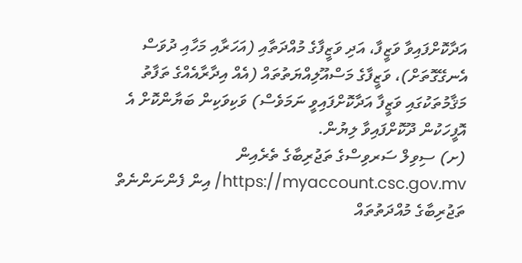އަދާކޮށްފައިވާ ވަޒީފާ، އަދި ވަޒީފާގެ މުއްދަތާއި (އަހަރާއި މަހާއި ދުވަސް އެނގޭގޮތަށް)، ވަޒީފާގެ މަސްއޫލިއްޔަތުތައް (އެއް އިދާރާއެއްގެ ތަފާތު މަޤާމުތަކުގައި ވަޒީފާ އަދާކޮށްފައިވީ ނަމަވެސް) ވަކިވަކިން ބަޔާންކޮށް އެ އޮފީހަކުން ދޫކޮށްފައިވާ ލިޔުން.
(ށ) ސިވިލް ސަރވިސްގެ ތަޖުރިބާގެ ތެރެއިން https://myaccount.csc.gov.mv/ އިން ފެންނަންނެތް ތަޖުރިބާގެ މުއްދަތުތައް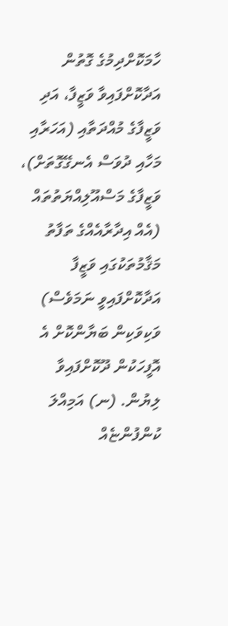ހާމަކޮށްދިމުގެ ގޮތުން އަދާކޮށްފައިވާ ވަޒީފާ، އަދި ވަޒީފާގެ މުއްދަތާއި (އަހަރާއި މަހާއި ދުވަސް އެނގޭގޮތަށް)، ވަޒީފާގެ މަސްއޫލިއްޔަތުތައް (އެއް އިދާރާއެއްގެ ތަފާތު މަޤާމުތަކުގައި ވަޒީފާ އަދާކޮށްފައިވީ ނަމަވެސް) ވަކިވަކިން ބަޔާންކޮށް އެ އޮފީހަކުން ދޫކޮށްފައިވާ ލިޔުން. (ނ) އަމިއްލަ ކުންފުންޏެއް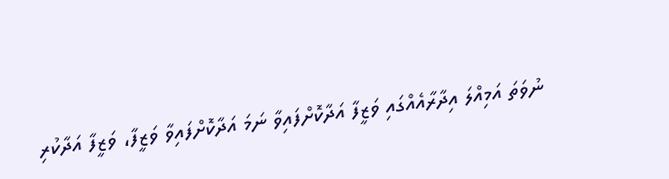ނުވަތަ އަމިއްލަ އިދާރާއެއްގައި ވަޒީފާ އަދާކޮށްފައިވާ ނަމަ އަދާކޮށްފައިވާ ވަޒީފާ، ވަޒީފާ އަދާކުރި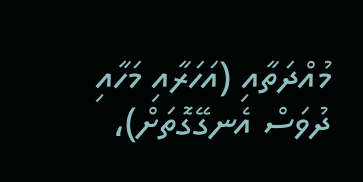މުއްދަތާއި (އަހަރާއި މަހާއި ދުވަސް އެނގޭގޮތަށް)،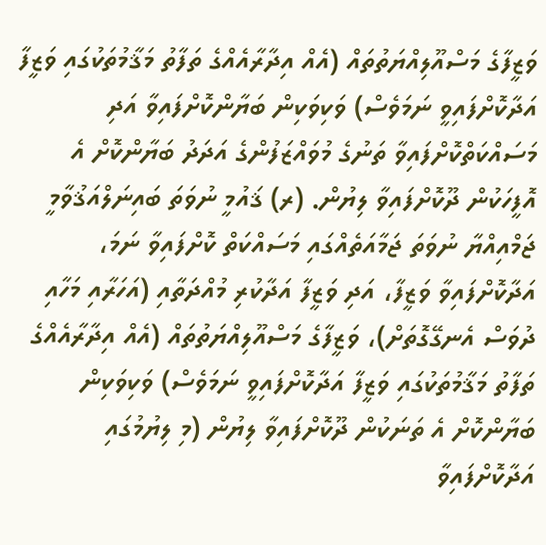ވަޒީފާގެ މަސްއޫލިއްޔަތުތައް (އެއް އިދާރާއެއްގެ ތަފާތު މަޤާމުތަކުގައި ވަޒީފާ އަދާކޮށްފައިވީ ނަމަވެސް) ވަކިވަކިން ބަޔާންކޮށްފައިވާ އަދި މަސައްކަތްކޮށްފައިވާ ތަނުގެ މުވައްޒަފުންގެ އަދަދު ބަޔާންކޮށް އެ އޮފީހަކުން ދޫކޮށްފައިވާ ލިޔުން. (ރ) ޤައުމީ ނުވަތަ ބައިނަލްއަޤުވާމީ ޖަމްއިއްޔާ ނުވަތަ ޖަމާއަތެއްގައި މަސައްކަތް ކޮށްފައިވާ ނަމަ، އަދާކޮށްފައިވާ ވަޒީފާ، އަދި ވަޒީފާ އަދާކުރި މުއްދަތާއި (އަހަރާއި މަހާއި ދުވަސް އެނގޭގޮތަށް)، ވަޒީފާގެ މަސްއޫލިއްޔަތުތައް (އެއް އިދާރާއެއްގެ ތަފާތު މަޤާމުތަކުގައި ވަޒީފާ އަދާކޮށްފައިވީ ނަމަވެސް) ވަކިވަކިން ބަޔާންކޮށް އެ ތަނަކުން ދޫކޮށްފައިވާ ލިޔުން (މި ލިޔުމުގައި އަދާކޮށްފައިވާ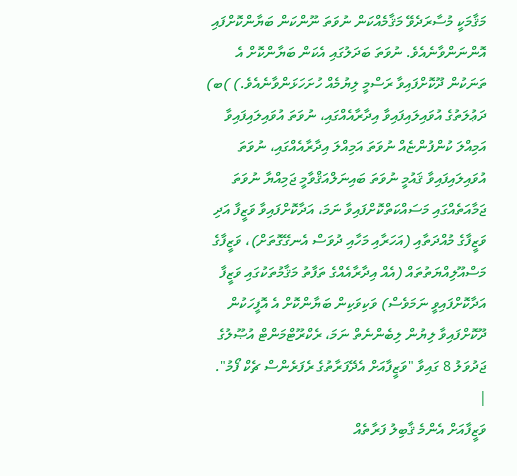މަޤާމަކީ މުސާރަދެވޭ މަޤާމެއްކަން ނުވަތަ ނޫންކަން ބަޔާންކޮށްފައި އޮންނަންވާނެއެވެ. ނުވަތަ ބަދަލުގައި އެކަން ބަޔާންކޮށް އެ ތަނަކުން ދޫކޮށްފައިވާ ރަސްމީ ލިޔުމެއް ހުށަހަޅަންވާނެއެވެ.) )ބ) ދަޢުލަތުގެ އުވައިލައިފައިވާ އިދާރާއެއްގައި، ނުވަތަ އުވައިލައިފައިވާ އަމިއްލަ ކުންފުންޏެއް ނުވަތަ އަމިއްލަ އިދާރާއެއްގައި، ނުވަތަ އުވައިލައިފައިވާ ޤައުމީ ނުވަތަ ބައިނަލްއަޤްވާމީ ޖަމިއްޔާ ނުވަތަ ޖަމާއަތެއްގައި މަސައްކަތްކޮށްފައިވާ ނަމަ، އަދާކޮށްފައިވާ ވަޒީފާ އަދި ވަޒީފާގެ މުއްދަތާއި (އަހަރާއި މަހާއި ދުވަސް އެނގޭގޮތަށް)، ވަޒީފާގެ މަސްއޫލިއްޔަތުތައް (އެއް އިދާރާއެއްގެ ތަފާތު މަޤާމުތަކުގައި ވަޒީފާ އަދާކޮށްފައިވީ ނަމަވެސް) ވަކިވަކިން ބަޔާންކޮށް އެ އޮފީހަކުން ދޫކޮށްފައިވާ ލިޔުން ލިބެންނެތް ނަމަ، ރެކްރޫޓްމަންޓް އުޞޫލުގެ ޖަދުވަލު 8 ގައިވާ "ވަޒީފާއަށް އެދޭފަރާތުގެ ރެފަރެންސް ޗެކް ފޯމު". |
ވަޒީފާއަށް އެންމެ ޤާބިލު ފަރާތެއް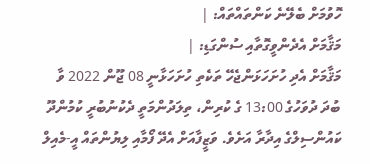ހޮވުމަށް ބެލޭނެ ކަންތައްތައް: |
މަޤާމަށް އެދެންވީގޮތާއި ސުންގަޑި: |
މަޤާމަށް އެދި ހުށަހަޅަންޖެހޭ ތަކެތި ހުށަހަޅާނީ 08 ޖޫން 2022 ވާ ބުދަ ދުވަހުގެ 13:00 ގެ ކުރިން، ތިލަދުންމަތީ ދެކުނުބުރީ ކުމުންދޫ ކައުންސިލްގެ އިދާރާ އަށެވެ. ވަޒީފާއަށް އެދޭ ފޯމާއި ލިޔުންތައް އީ-މެއިލް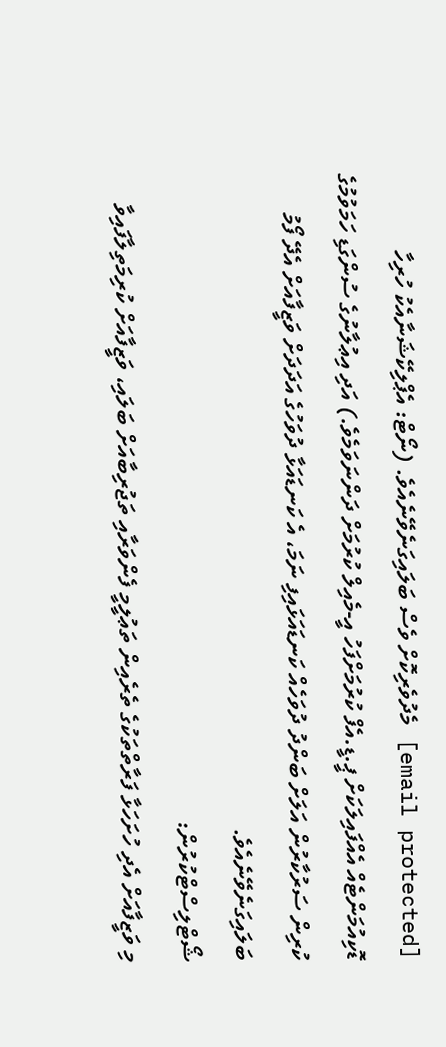[email protected] މެދުވެރިކޮށް ވެސް ބަލައިގަނެވޭނެއެވެ. (ނޯޓް: އެޕްލިކޭޝަނާއެކު ހުރިހާ ޑޮކިއުމަންޓެއް އެއްފައިލަކަށް ޕީ.ޑީ.އެފް ކުރުމަށްފަހު އީ-މެއިލް ކުރުމަށް ދަންނަވަމެވެ.) އަދި އިޢުލާނުގެ ސުންގަޑި ހަމަވުމުގެ ކުރިން ސަރުކާރުން އަލަށް ބަންދު ދުވަހެއް ކަނޑައަޅައިފި ނަމަ، އެ ކަނޑައަޅާ ދުވަހުގެ އަދަދަށް ވަޒީފާއަށް އެދޭ ފޯމު ބަލައިގަނެވޭނެއެވެ.
ޝޯޓްލިސްޓްކުރުން:
މި ވަޒީފާއަށް އެދި ހުށަހަޅާ ފަރާތްތަކުގެ ތެރެއިން ތަޢުލީމީ ފެންވަރާއި ތަޖުރިބާއަށް ބަލައި، ވަޒީފާއަށް ކުރިމަތިލާފައިވާ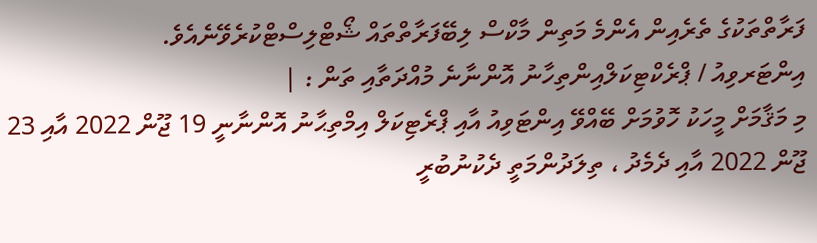ފަރާތްތަކުގެ ތެރެއިން އެންމެ މަތިން މާކްސް ލިބޭފަރާތްތައް ޝޯޓްލިސްޓްކުރެވޭނެއެވެ.
އިންޓަރވިއު / ޕްރެކްޓިކަލްއިންތިހާނު އޮންނާނެ މުއްދަތާއި ތަން : |
މި މަޤާމަށް މީހަކު ހޮވުމަށް ބޭއްވޭ އިންޓަވިއު އާއި ޕްރެޓިކަލް އިމްތިޙާނު އޮންނާނީ 19 ޖޫން 2022 އާއި 23 ޖޫން 2022 އާއި ދެމެދު ، ތިލަދުންމަތީ ދެކުނުބުރީ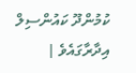ކުމުންދޫ ކައުންސިލް އިދާރާގައެވެ |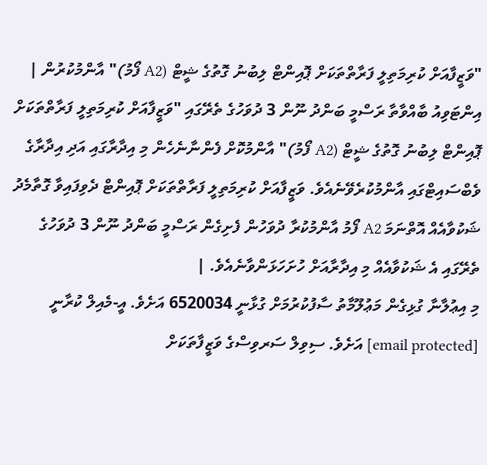"ވަޒީފާއަށް ކުރިމަތިލީ ފަރާތްތަކަށް ޕޮއިންޓް ލިބުނު ގޮތުގެ ޝީޓް (A2 ފޯމު)" އާންމުކުރުން |
އިންޓަވިއު ބާއްވާތާ ރަސްމީ ބަންދު ނޫން 3 ދުވަހުގެ ތެރޭގައި "ވަޒީފާއަށް ކުރިމަތިލީ ފަރާތްތަކަށް ޕޮއިންޓް ލިބުނު ގޮތުގެ ޝީޓް (A2 ފޯމު)" އާންމުކޮށް ފެންނާނެހެން މި އިދާރާގައި އަދި އިދާރާގެ ވެބްސައިޓްގައި އާންމުކުރެވޭނެއެވެ. ވަޒީފާއަށް ކުރިމަތިލީ ފަރާތްތަކަށް ޕޮއިންޓް ދެވިފައިވާ ގޮތާމެދު ޝަކުވާއެއް އޮތްނަމަ A2 ފޯމު އާންމުކުރާ ދުވަހުން ފެށިގެން ރަސްމީ ބަންދު ނޫން 3 ދުވަހުގެ ތެރޭގައި އެ ޝަކުވާއެއް މި އިދާރާއަށް ހުށަހަޅަންވާނެއެވެ. |
މި އިޢުލާނާ ގުޅިގެން މަޢުލޫމާތު ސާފުކުރުމަށް ގުޅާނީ 6520034 އަށެވެ. އީ-މެއިލް ކުރާނީ [email protected] އަށެވެ. ސިވިލް ސަރވިސްގެ ވަޒީފާތަކަށް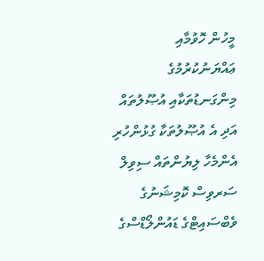މީހުން ހޮވުމާއި ޢައްޔަނުކުރުމުގެ މިންގަނޑުތަކާއި އުޞޫލުތައް އަދި އެ އުޞޫލުތަކާ ގުޅުންހުރި އެންމެހާ ލިޔުންތައް ސިވިލް ސަރވިސް ކޮމިޝަނުގެ ވެބްސައިޓްގެ ޑައުންލޯޑްސްގެ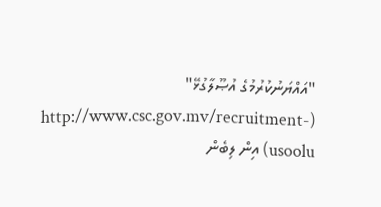"އައްޔަނުކުރުމުގެ އުޞޫލާގުޅޭ" (http://www.csc.gov.mv/recruitment-usoolu) އިން ލިބެން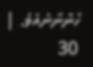ހުންނާނެއެވެ. |
30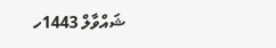ޝައްވާލް 1443ހ